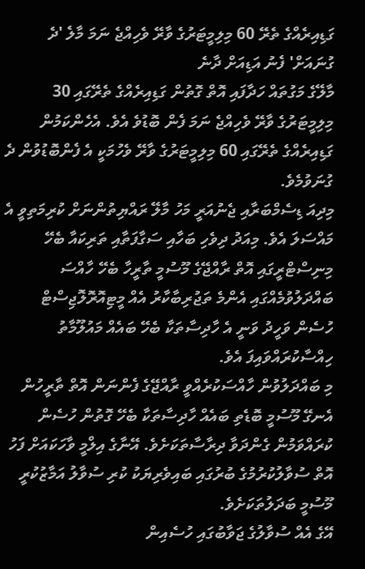ގަޑިއިރެއްގެ ތެރޭ 60 މިލިމީޓަރުގެ ވާރޭ ވެހިއްޖެ ނަމަ މާލެ 'ދެ ގުނައަށް' ފެނު އަޑިއަށް ދާނެ
މާލޭގެ މަގުތައް ހަދާފައި އޮތް ގޮތުން ގަޑިއިރެއްގެ ތެރޭގައި 30 މިލިމީޓަރުގެ ވާރޭ ވެހިއްޖެ ނަމަ ފެން ބޮޑުވެ އެވެ. އެހެންކަމުން ގަޑިއިރެއްގެ ތެރޭގައި 60 މިލިމީޓަރުގެ ވާރޭ ވެހުމަކީ އެ ފެންބޮޑުވުން ދެ ގުނަވުމެވެ.
މިދިއަ ޑިސެމްބަރާއި ޖެނުއަރީ މަހު މާލޭ ރައްޔިތުންނަށް ކުރިމަތިވީ އެ މައްސަލަ އެވެ. މިއަދު ދިވެހި ބަހާއި ސަގާފަތާއި ތަރިކައާ ބެހޭ މިނިސްޓްރީގައި އޮތް ރާއްޖޭގެ މޫސުމީ ތާރީހާ ބެހޭ ހާއްސަ ބައްދަލުވުމެއްގައި އެންމެ ތަޖުރިބާކާރު އެއް މީޓިއޮރޮލޮޖިސްޓް ހުސެން ވަހީދު ވަނީ އެ ހާދިސާތަކާ ބެހޭ ބައެއް މައުލޫމާތު ހިއްސާކުރައްވައިފަ އެވެ.
މި ބައްދަލުވުން ހާއްސަކުރެއްވީ ރާއްޖޭގެ ފެންނަން އޮތް ތާރީހުން އެނގޭ މޫސުމީ ބޮޑެތި ބައެއް ހާދިސާތަކާ ބެހޭ ގޮތުން ހުސެން ކުރައްވަމުން ގެންދަވާ ދިރާސާތަކަށެވެ. އޭނާގެ އިލްމީ ވާހަކައަށް ފަހު އޮތް ސުވާލުކުރުމުގެ ބުރުގައި ބައިވެރިޔަކު ކުރި ސުވާލު އަމާޒުކުރީ މޫސުމީ ބަދަލުތަކަށެވެ.
އޭގެ އެއް ސުވާލުގެ ޖަވާބުގައި ހުސެއިން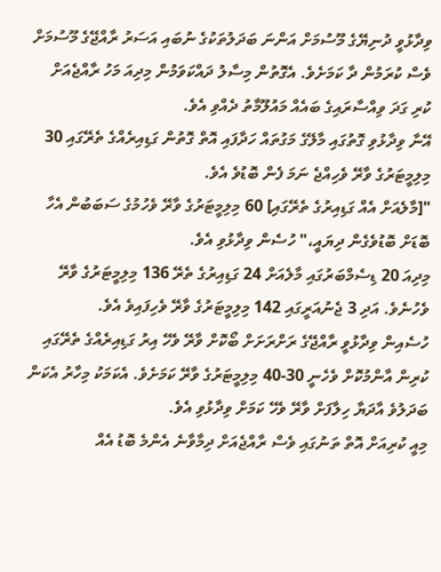ވިދާޅުވީ ދުނިޔޭގެ މޫސުމަށް އަންނަ ބަދަލުތަކުގެ ނުބައި އަސަރު ރާއްޖޭގެ މޫސުމަށް ވެސް ކުރަމުން ދާ ކަމަށެވެ. އެގޮތުން މިސާލު ދައްކަވަމުން މިދިއަ މަހު ރާއްޖެއަށް ކުރި ގަދަ ވިއްސާރައިގެ ބައެއް މައުލޫމާތު ދެއްވި އެވެ.
އޭނާ ވިދާޅުވި ގޮތުގައި މާލޭގެ މަގުތައް ހަދާފައި އޮތް ގޮތުން ގަޑިއިރެއްގެ ތެރޭގައި 30 މިލިމީޓަރުގެ ވާރޭ ވެހިއްޖެ ނަމަ ފެން ބޮޑުވެ އެވެ.
"[މާލެއަށް އެއް ގަޑިއިރުގެ ތެރޭގައި] 60 މިލިމީޓަރުގެ ވާރޭ ވެހުމުގެ ސަބަބުން އެހާ ބޮޑަށް ބޮޑުވެގެން ދިޔައީ،" ހުސެން ވިދާޅުވި އެވެ.
މިދިއަ 20 ޑިސެމްބަރުގައި މާލެއަށް 24 ގަޑިއިރުގެ ތެރޭ 136 މިލިމީޓަރުގެ ވާރޭ ވެހުނެވެ. އަދި 3 ޖެނުއަރީގައި 142 މިލިމީޓަރުގެ ވާރޭ ވެހިފައިވެ އެވެ.
ހުސެއިން ވިދާޅުވީ ރާއްޖޭގެ ރަށްރަށަށް ބޯކޮށް ވާރޭ ވެހޭ އިރު ގަޑިއިރެއްގެ ތެރޭގައި ކުރިން އާންމުކޮށް ވެހެނީ 30-40 މިލިމީޓަރުގެ ވާރޭ ކަމަށެވެ. އެކަމަކު މިހާރު އެކަން ބަދަލުވެ އާދަޔާ ހިލާފަށް ވާރޭ ވެހޭ ކަމަށް ވިދާޅުވި އެވެ.
މިއީ ކުރިއަށް އޮތް ތަނުގައި ވެސް ރާއްޖެއަށް ދިމާވާނެ އެންމެ ބޮޑު އެއް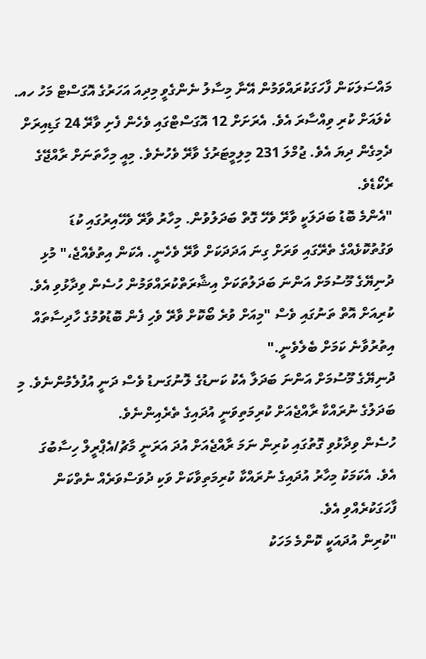މައްސަލަކަން ފާހަގަކުރައްވަމުން އޭނާ މިސާލު ނެންގެވީ މިދިއަ އަހަރުގެ އޮގަސްޓް މަހު ހއ. ކެލައަށް ކުރި ވިއްސާރަ އެވެ. އެރަށަށް 12 އޮގަސްޓްގައި ވެހެން ފެށި ވާރޭ 24 ގަޑިއިރަށް ދެމިގެން ދިޔަ އެވެ. ޖުމްލަ 231 މިލިމީޓަރުގެ ވާރޭ ވެހުނެވެ. މިއީ މިހާތަނަށް ރާއްޖޭގެ ރެކޯޑެވެ.
"އެންމެ ބޮޑު ބަދަލަކީ ވާރޭ ވެހޭ ގޮތް ބަދަލުވުން. މިހާރު ވާރޭ ވެހޭއިރުގައި ކުޑަ ވަގުތުކޮޅެއްގެ ތެރޭގައި ވަރަށް ގިނަ އަދަދަކަށް ވާރޭ ވެހެނީ. އެކަން އިތުވެއްޖެ،" މުޅި ދުނިޔޭގެ މޫސުމަށް އަންނަ ބަދަލުތަކަށް އިޝާރަތްކުރައްވަމުން ހުސެން ވިދާޅުވި އެވެ.
ކުރިއަށް އޮތް ތަނުގައި ވެސް "މިއަށް ވުރެ ބޯކޮށް ވާރޭ ވެހި ފެން ބޮޑުވުމުގެ ހާދިސާތައް  އިތުރުވާނެ ކަމަށް ބެލެވެނީ."
ދުނިޔޭގެ މޫސުމަށް އަންނަ ބަދަލާ އެކު ކަނޑުގެ ލޮނުގަނޑު ވެސް ދަނީ އުފުލެމުންނެވެ. މި ބަދަލުގެ ނުރައްކާ ރާއްޖެއަށް ކުރިމަތިވަނީ އުދައިގެ ތެރެއިންނެވެ.
ހުސެން ވިދާޅުވި ގޮތުގައި ކުރިން ނަމަ ރާއްޖެއަށް އުދަ އަރަނީ މާޗު/އެޕްރީލް ހިސާބުގަ އެވެ. އެކަމަކު މިހާރު އުދައިގެ ނުރައްކާ ކުރިމަތިވާކަށް ވަކި ދުވަސްވަރެއް ނެތްކަން ފާހަގަކުރެއްވި އެވެ.
"ކުރިން އުދައަކީ ކޮންމެ މަހަކު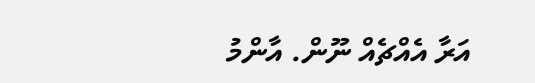އަރާ އެއްޗެއް ނޫން. އާންމު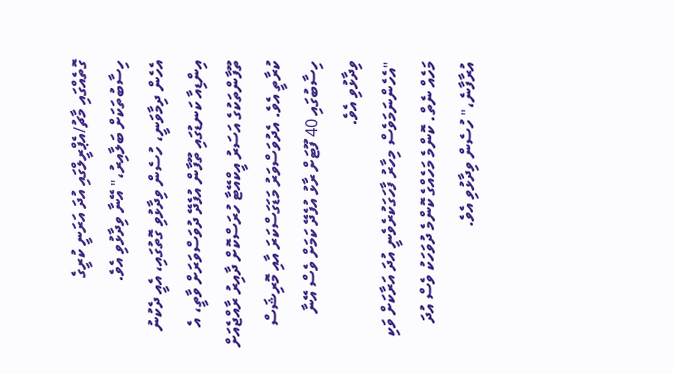ގޮތެއްގައި މާޗު/އެޕްރީލްގައި އުދަ އަރަނީ ކުރީގެ ހިސާބުތަކަށް ބަލާއިރު،" އޭނާ ވިދާޅުވި އެވެ.
އެހެން ދިމާވަނީ، ހުސެން ވިދާޅުވި ގޮތުގައި، އެއީ ދެކުނު އިންޑިއާ ކަނޑުގައި ތޫފާން އުފެދޭ ދުވަސްވަރަށް ވާތީ، އެ ތޫފާންތަކުގެ އަސަރު އީކްއޭޓާ ހުރަސްކޮށް ދާއިރު ރާއްޖެއަށް ކުރާތީ އެވެ. އެދުވަސްވަރު މަޑަގަސްކަރަ އާއި މޮރިޝަސް ހިސާބުގައި 40 ފޫޓަށް ރާޅު އުފެދޭ ކަމަށް ވެސް އޭނާ ވިދާޅުވި އެވެ.
"އެހެންނަމަވެސް މިހާރު ފާހަގަކުރެވެނީ އުދަ އަރާކަށް ވަކި މަހެއް ނެތް. ކޮންމެ މަހެއްގެ ކޮންމެ ދުވަހަކު ވެސް އުދަ އުރާފާނެ،" ހުސެން ވިދާޅުވި އެވެ.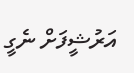އަރުޝީފަށް ނެގީ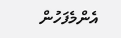އެންމެފަހުން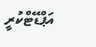އަޕްޑޭޓްކުރީ